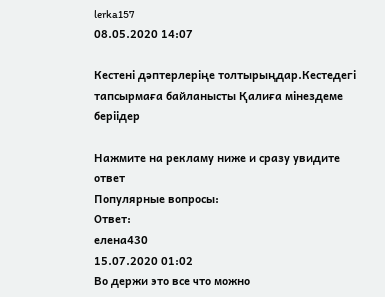lerka157
08.05.2020 14:07

Кестені дәптерлеріңе толтырыңдар.Кестедегі тапсырмаға байланысты Қалиға мінездеме беріідер

Нажмите на рекламу ниже и сразу увидите ответ
Популярные вопросы:
Ответ:
елена430
15.07.2020 01:02
Во держи это все что можно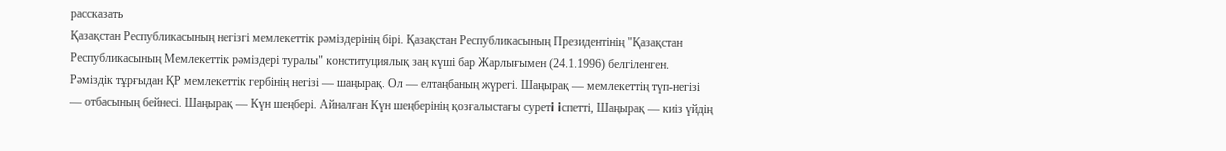рассказать
Қазақстан Республикасының негiзгi мемлекеттiк рәмiздерiнiң бiрi. Қазақстан Республикасының Президентiнің "Қазақстан Республикасының Мемлекеттiк рәмiздерi туралы" конституциялық заң күшi бар Жарлығымен (24.1.1996) белгiленген. Рәмiздiк тұрғыдан ҚР мемлекеттік гербiнiң негiзi — шаңырақ. Ол — елтаңбаның жүрегi. Шаңырақ — мемлекеттiң түп-негiзi — отбасының бейнесi. Шаңырақ — Күн шеңберi. Айналған Күн шеңберiнiң қозғалыстағы суретi iспеттi, Шаңырақ — киiз үйдiң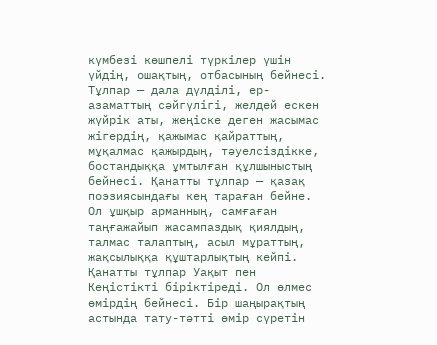күмбезi көшпелi түркiлер үшiн үйдiң, ошақтың, отбасының бейнесi. Тұлпар — дала дүлдiлi, ер-азаматтың сәйгүлiгi, желдей ескен жүйрiк аты, жеңiске деген жасымас жiгердiң, қажымас қайраттың, мұқалмас қажырдың, тәуелсiздiкке, бостандыққа ұмтылған құлшыныстың бейнесi. Қанатты тұлпар — қазақ поэзиясындағы кең тараған бейне. Ол ұшқыр арманның, самғаған таңғажайып жасампаздық қиялдың, талмас талаптың, асыл мұраттың, жақсылыққа құштарлықтың кейпi. Қанатты тұлпар Уақыт пен Кеңiстiктi бiрiктiредi. Ол өлмес өмiрдiң бейнесi. Бiр шаңырақтың астында тату-тәттi өмiр сүретiн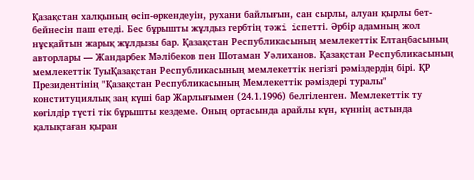Қазақстан халқының өсiп-өркендеуiн, рухани байлығын, сан сырлы, алуан қырлы бет-бейнесiн паш етедi. Бес бұрышты жұлдыз гербтiң тәжi iспеттi. Әрбiр адамның жол нұсқайтын жарық жұлдызы бар. Қазақстан Pеспубликасының мемлекеттiк Елтаңбасының авторлары — Жандарбек Мәлiбеков пен Шотаман Уәлиханов. Қазақстан Республикасының мемлекеттiк ТуыҚазақстан Республикасының мемлекеттiк негiзгi рәмiздердiң бiрi. ҚР Президентiнiң "Қазақстан Республикасының Мемлекеттiк рәмiздерi туралы" конституциялық заң күшi бар Жарлығымен (24.1.1996) белгiленген. Мемлекеттік ту көгiлдiр түстi тiк бұрышты кездеме. Оның ортасында арайлы күн, күннiң астында қалықтаған қыран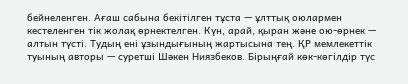бейнеленген. Ағаш сабына бекiтiлген тұста — ұлттық оюлармен кестеленген тiк жолақ өрнектелген. Күн, арай, қыран және ою-өрнек — алтын түстi. Тудың енi ұзындығының жартысына тең. ҚР мемлекеттік туының авторы — суретшi Шәкен Ниязбеков. Бiрыңғай көк-көгiлдiр түс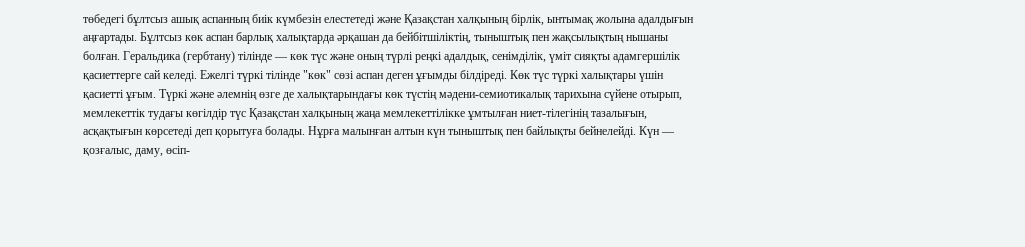төбедегi бұлтсыз ашық аспанның биiк күмбезiн елестетедi және Қазақстан халқының бiрлiк, ынтымақ жолына адалдығын аңғартады. Бұлтсыз көк аспан барлық халықтарда әрқашан да бейбiтшiлiктiң, тыныштық пен жақсылықтың нышаны болған. Геральдика (гербтану) тiлiнде — көк түс және оның түрлi реңкi адалдық, сенiмдiлiк, үмiт сияқты адамгершiлiк қасиеттерге сай келедi. Ежелгi түркi тiлiнде "көк" сөзi аспан деген ұғымды бiлдiредi. Көк түс түркi халықтары үшiн қасиеттi ұғым. Түркi және әлемнiң өзге де халықтарындағы көк түстiң мәдени-семиотикалық тарихына сүйене отырып, мемлекеттік тудағы көгiлдiр түс Қазақстан халқының жаңа мемлекеттiлiкке ұмтылған ниет-тiлегiнiң тазалығын, асқақтығын көрсетедi деп қорытуға болады. Нұрға малынған алтын күн тыныштық пен байлықты бейнелейдi. Күн — қозғалыс, даму, өсiп-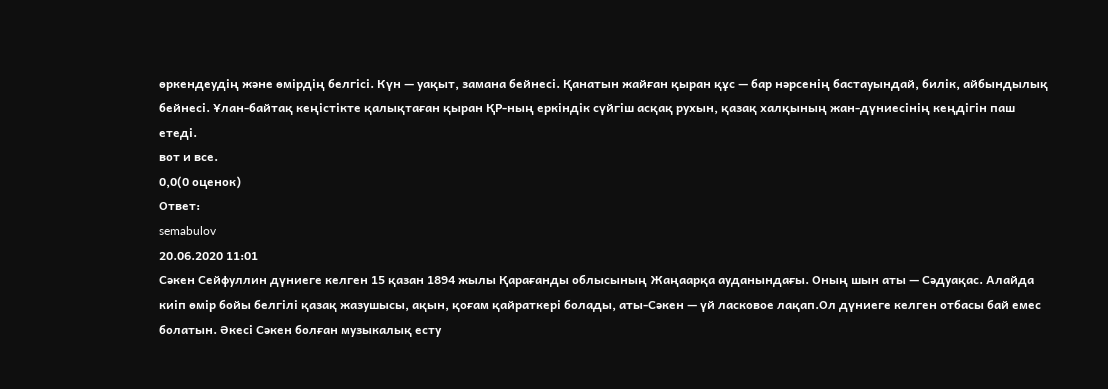өркендеудiң және өмiрдiң белгiсi. Күн — уақыт, замана бейнесi. Қанатын жайған қыран құс — бар нәрсенiң бастауындай, билiк, айбындылық бейнесi. Ұлан-байтақ кеңiстiкте қалықтаған қыран ҚР-ның еркiндiк сүйгiш асқақ рухын, қазақ халқының жан-дүниесiнiң кеңдiгiн паш етедi.
вот и все.
0,0(0 оценок)
Ответ:
semabulov
20.06.2020 11:01
Сәкен Сейфуллин дүниеге келген 15 қазан 1894 жылы Қарағанды облысының Жаңаарқа ауданындағы. Оның шын аты — Сәдуақас. Алайда киіп өмір бойы белгілі қазақ жазушысы, ақын, қоғам қайраткері болады, аты-Сәкен — үй ласковое лақап.Ол дүниеге келген отбасы бай емес болатын. Әкесі Сәкен болған музыкалық есту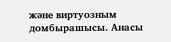және виртуозным домбырашысы. Анасы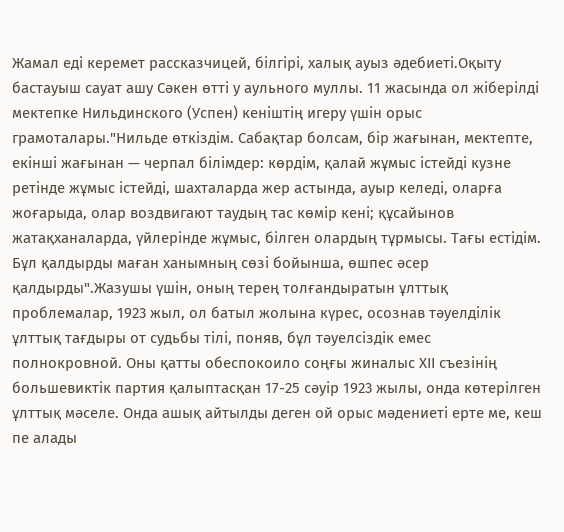Жамал еді керемет рассказчицей, білгірі, халық ауыз әдебиеті.Оқыту бастауыш сауат ашу Сәкен өтті у аульного муллы. 11 жасында ол жіберілді мектепке Нильдинского (Успен) кеніштің игеру үшін орыс грамоталары."Нильде өткіздім. Сабақтар болсам, бір жағынан, мектепте, екінші жағынан — черпал білімдер: көрдім, қалай жұмыс істейді кузне ретінде жұмыс істейді, шахталарда жер астында, ауыр келеді, оларға жоғарыда, олар воздвигают таудың тас көмір кені; құсайынов жатақханаларда, үйлерінде жұмыс, білген олардың тұрмысы. Тағы естідім. Бұл қалдырды маған ханымның сөзі бойынша, өшпес әсер қалдырды".Жазушы үшін, оның терең толғандыратын ұлттық проблемалар, 1923 жыл, ол батыл жолына күрес, осознав тәуелділік ұлттық тағдыры от судьбы тілі, поняв, бұл тәуелсіздік емес полнокровной. Оны қатты обеспокоило соңғы жиналыс ХІІ съезінің большевиктік партия қалыптасқан 17-25 сәуір 1923 жылы, онда көтерілген ұлттық мәселе. Онда ашық айтылды деген ой орыс мәдениеті ерте ме, кеш пе алады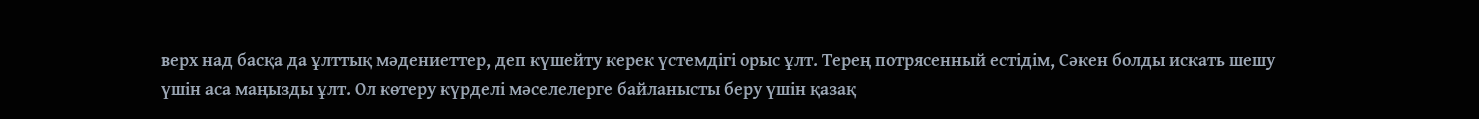верх над басқа да ұлттық мәдениеттер, деп күшейту керек үстемдігі орыс ұлт. Терең потрясенный естідім, Сәкен болды искать шешу үшін аса маңызды ұлт. Ол көтеру күрделі мәселелерге байланысты беру үшін қазақ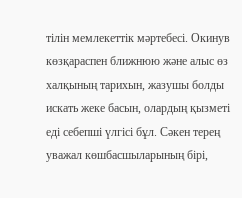тілін мемлекеттік мәртебесі. Окинув көзқараспен ближнюю және алыс өз халқының тарихын, жазушы болды искать жеке басын, олардың қызметі еді себепші үлгісі бұл. Сәкен терең уважал көшбасшыларының бірі,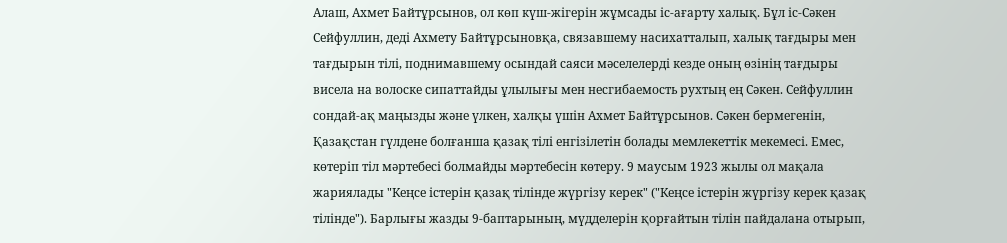Алаш, Ахмет Байтұрсынов, ол көп күш-жігерін жұмсады іс-ағарту халық. Бұл іс-Сәкен Сейфуллин, деді Ахмету Байтұрсыновқа, связавшему насихатталып, халық тағдыры мен тағдырын тілі, поднимавшему осындай саяси мәселелерді кезде оның өзінің тағдыры висела на волоске сипаттайды ұлылығы мен несгибаемость рухтың ең Сәкен. Сейфуллин сондай-ақ маңызды және үлкен, халқы үшін Ахмет Байтұрсынов. Сәкен бермегенін, Қазақстан гүлдене болғанша қазақ тілі енгізілетін болады мемлекеттік мекемесі. Емес, көтеріп тіл мәртебесі болмайды мәртебесін көтеру. 9 маусым 1923 жылы ол мақала жариялады "Кеңсе істерін қазақ тілінде жүргізу керек" ("Кеңсе істерін жүргізу керек қазақ тілінде"). Барлығы жазды 9-баптарының, мүдделерін қорғайтын тілін пайдалана отырып,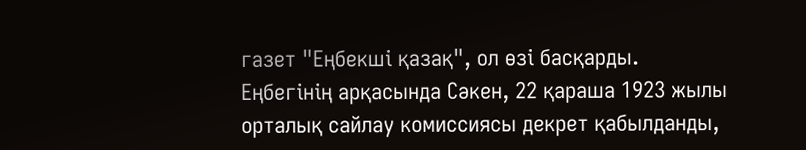газет "Еңбекші қазақ", ол өзі басқарды. Еңбегінің арқасында Сәкен, 22 қараша 1923 жылы орталық сайлау комиссиясы декрет қабылданды,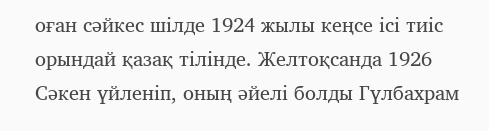оған сәйкес шілде 1924 жылы кеңсе ісі тиіс орындай қазақ тілінде. Желтоқсанда 1926 Сәкен үйленіп, оның әйелі болды Гүлбахрам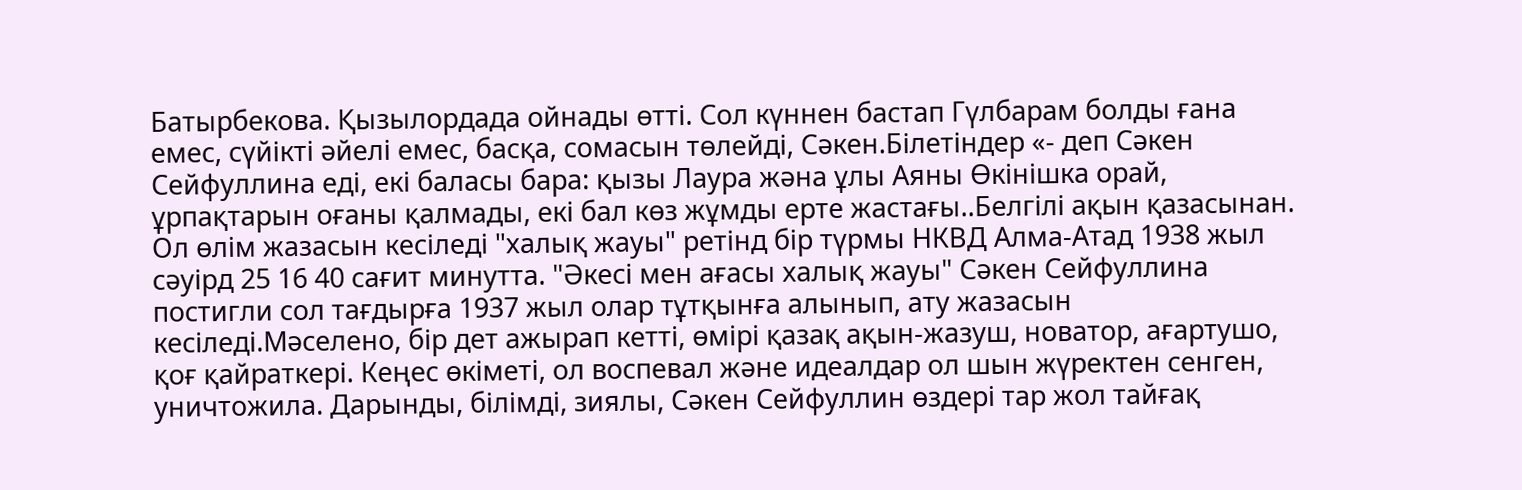Батырбекова. Қызылордада ойнады өтті. Сол күннен бастап Гүлбарам болды ғана емес, сүйікті әйелі емес, басқа, сомасын төлейді, Сәкен.Білетіндер «- деп Сәкен Сейфуллина еді, екі баласы бара: қызы Лаура жәна ұлы Аяны Өкінішка орай, ұрпақтарын оғаны қалмады, екі бал көз жұмды ерте жастағы..Белгілі ақын қазасынан. Ол өлім жазасын кесіледі "халық жауы" ретінд бір түрмы НКВД Алма-Атад 1938 жыл сәуірд 25 16 40 сағит минутта. "Әкесі мен ағасы халық жауы" Сәкен Сейфуллина постигли сол тағдырға 1937 жыл олар тұтқынға алынып, ату жазасын кесіледі.Мәселено, бір дет ажырап кетті, өмірі қазақ ақын-жазуш, новатор, ағартушо, қоғ қайраткері. Кеңес өкіметі, ол воспевал және идеалдар ол шын жүректен сенген, уничтожила. Дарынды, білімді, зиялы, Сәкен Сейфуллин өздері тар жол тайғақ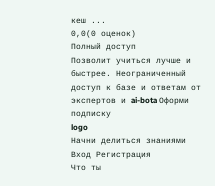кеш ...
0,0(0 оценок)
Полный доступ
Позволит учиться лучше и быстрее. Неограниченный доступ к базе и ответам от экспертов и ai-bota Оформи подписку
logo
Начни делиться знаниями
Вход Регистрация
Что ты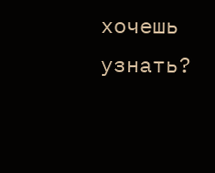хочешь узнать?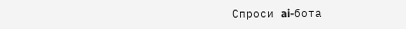Спроси ai-бота